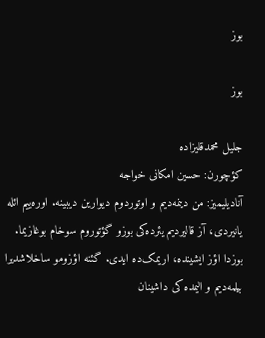بوز

بوز

جلیل محمدقلیزاده
کؤچورن: حسین امکانی خواجه
آنادیلیمیز: من دینمه‌دیم و اوتوردوم دیوارین دیبینه. اوره‌ییم ائله یانیردی، آز قالیردیم یئرده‌کی بوزو گؤتوروم سوخام بوغازیما. بوزدا اؤز ایشینده، اریمک‌ده ایدی. گئنه اؤزومو ساخلاشدیرا بیلمه‌دیم و الیمده کی داشینان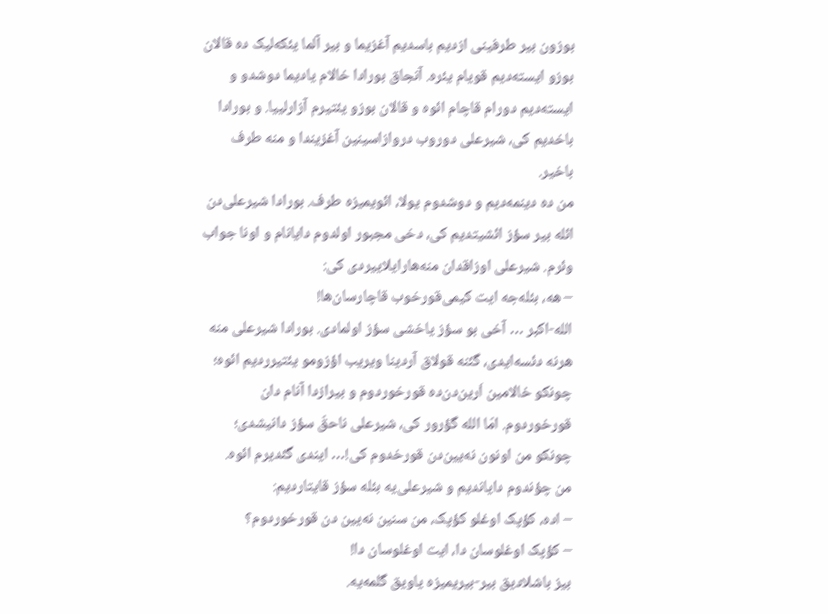بوزون بیر طرفینی ازدیم باسدیم آغزیما و بیر آلما یئکه‌لیک ده قالان بوزو ایسته‌دیم قویام یئره. آنجاق بورادا خالام یادیما دوشدو و ایسته‌دیم دورام قاچام ائوه و قالان بوزو یئتیرم آزارلییا. و بورادا باخدیم کی، شیرعلی دوروب دروازاسینین آغزیندا و منه طرف باخیر.
من ده دینمه‌دیم و دوشدوم یولا، ائویمیزه طرف. بورادا شیرعلی‌دن ائله بیر سؤز ائشیتدیم کی، دخی مجبور اولدوم دایانام و اونا جواب وئرم. شیرعلی اوزاقدان منه‌هارایلاییردی کی:
– هه، بئله‌جه ایت کیمی‌قورخوب قاچارسان‌ها!
الله-اکبر … آخی بو سؤز یاخشی سؤز اولمادی. بورادا شیرعلی منه هرنه دئسه‌ایدی، گئنه قولاق آردینا ویریب اؤزومو یئتیرردیم ائوه؛ چونکو خالامین اَرین‌دن‌ده قورخوردوم و بیرازدا آنام دان قورخوردوم. امّا الله گؤرور کی، شیرعلی ناحقّ سؤز دانیشدی؛ چونکو من اونون نه‌یین‌دن قورخدوم کی!… ایندی گئدیرم ائوه.
من چؤندوم دایاندیم و شیرعلی‌یه بئله سؤز قایتاردیم:
– اده، کؤپک اوغلو کؤپک، من سنین نه‌یین دن قورخوردوم؟
– کؤپک اوغلوسان دا، ایت اوغلوسان دا!
بیز باشلادیق بیر-بیریمیزه یاویق گلمه‌یه.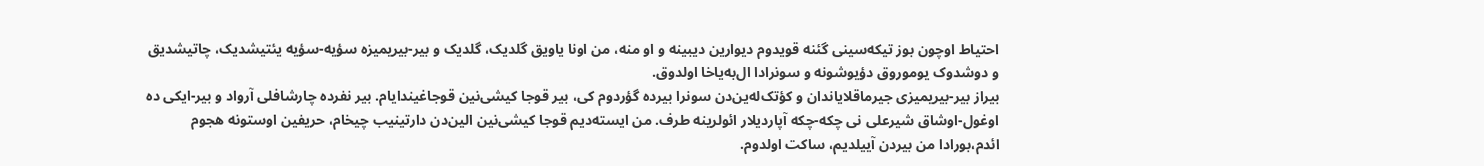احتیاط اوچون بوز تیکه‌سینی گئنه قویدوم دیوارین دیبینه و او منه، من اونا یاویق گلدیک، گلدیک و بیر-بیریمیزه سؤیه-سؤیه یئتیشدیک، چاتیشدیق و دوشدوک یوموروق دؤیوشونه و سونرادا ال‌به‌یاخا اولدوق.
بیراز بیر-بیریمیزی جیرماقلایاندان و کؤتک‌له‌ین‌دن سونرا بیرده گؤردوم کی، بیر قوجا کیشی‌نین قوجاغیندایام. بیر نفرده چارشافلی آرواد و بیر-ایکی ده اوغول-اوشاق شیرعلی نی چکه-چکه آپاردیلار ائولرینه طرف. من ایسته‌دیم قوجا کیشی‌نین الین‌دن دارتینیب چیخام، حریفین اوستونه هجوم ائدم،بورادا من بیردن آییلدیم، ساکت اولدوم.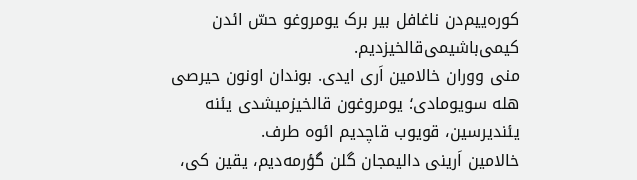کوره‌ییم‌دن ناغافل بیر برک یومروغو حسّ ائدن کیمی‌باشیمی‌قالخیزدیم.
منی ووران خالامین اَری ایدی. بوندان اونون حیرصی هله سویومادی؛ یومروغون قالخیزمیشدی یئنه یئندیرسین، قویوب قاچدیم ائوه طرف.
خالامین اَرینی دالیمجان گلن گؤرمه‌دیم، یقین کی،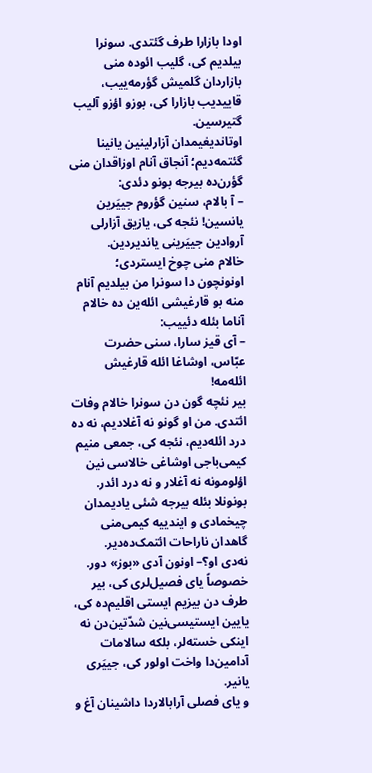اودا بازارا طرف گئتدی. سونرا بیلدیم کی، گلیب ائوده منی بازاردان گلمیش گؤرمه‌ییب، قاییدیب بازارا کی، بوزو اؤزو آلیب گتیرسین.
اوتاندیغیمدان آزارلینین یانینا گئتمه‌دیم؛ آنجاق آنام اوزاقدان منی گؤرن‌ده بیرجه بونو دئدی:
– آ بالام، سنین گؤروم جییَرین یانسین! نئجه کی، یازیق آزارلی آروادین جییَرینی یاندیردین.
خالام منی چوخ ایستردی؛ اونونچون دا سونرا من بیلدیم آنام منه بو قارغیشی ائله‌ین ده خالام آناما بئله دئییب:
– آی قیز سارا، سنی حضرت عبّاس، اوشاغا ائله قارغیش ائله‌مه!
بیر نئچه گون دن سونرا خالام وفات ائتدی. من او گونو نه آغلادیم، نه ده درد ائله‌دیم، نئجه کی، جمعی منیم کیمی‌باجی اوشاغی خالاسی ‌نین اؤلومونه نه آغلار و نه درد ائدر.
بونونلا بئله بیرجه شئی یادیمدان چیخمادی و ایندییه کیمی‌منی گاهدان ناراحات ائتمک‌ده‌دیر.
نه‌دی او؟– اونون آدی «بوز» دور.
خصوصاً یای فصیل‌لری کی، بیر طرف دن بیزیم ایستی اقلیم‌ده کی، یایین ایستیسی‌نین شدّتین‌دن نه اینکی خسته‌لر، بلکه سالامات آدامین‌دا واخت اولور کی، جییَری یانیر.
و یای فصلی آرابالاردا داشینان آغ و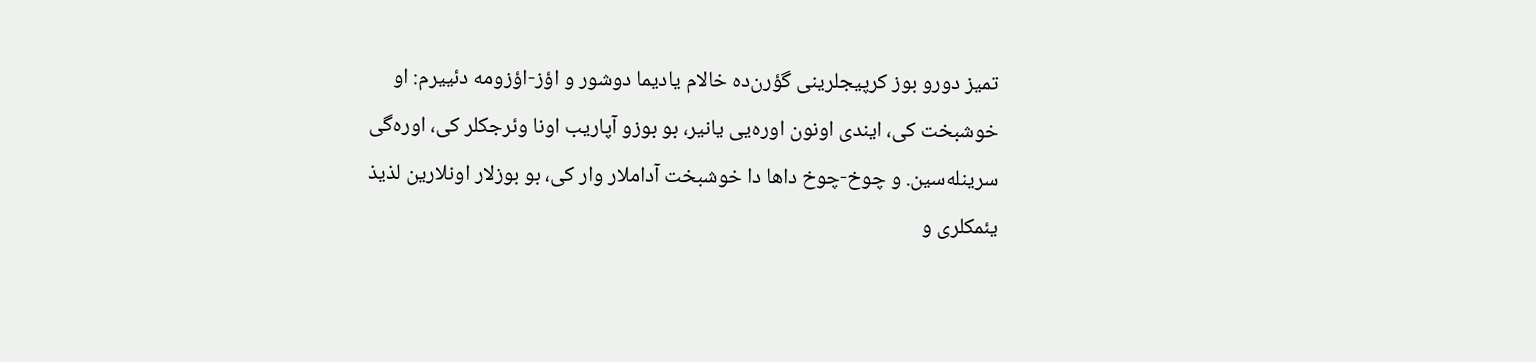تمیز دورو بوز کرپیجلرینی گؤرن‌ده خالام یادیما دوشور و اؤز-اؤزومه دئییرم: او خوشبخت کی، ایندی اونون اوره‌یی یانیر، بو بوزو آپاریب اونا وئرجکلر کی، اوره‌گی سرینله‌سین. و چوخ-چوخ داها دا خوشبخت آداملار وار کی، بو بوزلار اونلارین لذیذ یئمکلری و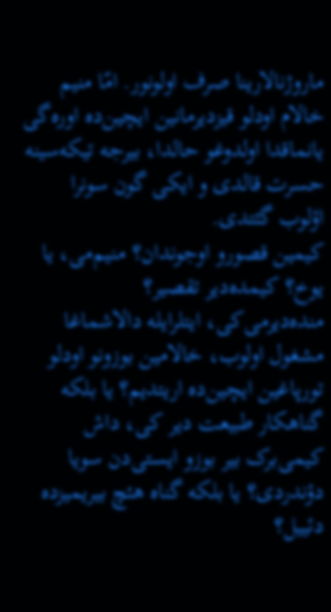ماروژنالارینا صرف اولونور. امّا منیم خالام اودلو قیزدیرمانین ایچین‌ده اوره‌گی یانماقدا اولدوغو حالدا، بیرجه تیکه‌سینه حسرت قالدی و ایکی گون سونرا اؤلوب گئتدی.
کیمین قصورو اوجوندان؟ منیم‌می، یا یوخ؟ کیمده‌دیر تقصیر؟ منده‌دیرمی‌کی، ایتلرایله دالاشماغا مشغول اولوب، خالامین بوزونو اودلو تورپاغین ایچین‌ده اریتدیم؟ یا بلکه گناهکار طبیعت دیر کی، داش کیمی‌برک بیر بوزو ایستی‌دن سویا دؤندردی؟ یا بلکه گناه هئچ بیریمیزده دئییل؟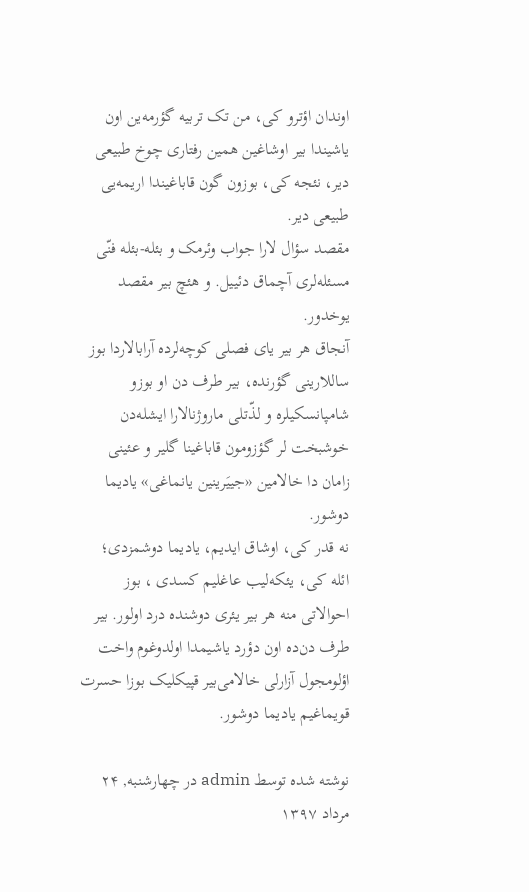اوندان اؤترو کی، من تک تربیه گؤرمه‌ین اون یاشیندا بیر اوشاغین همین رفتاری چوخ طبیعی دیر، نئجه کی، بوزون گون قاباغیندا اریمه‌یی طبیعی دیر.
مقصد سؤال لارا جواب وئرمک و بئله-بئله فنّی مسئله‌لری آچماق دئییل. و هئچ بیر مقصد یوخدور.
آنجاق هر بیر یای فصلی کوچه‌لرده آرابالاردا بوز ساللارینی گؤرنده، بیر طرف دن او بوزو شامپانسکیلره و لذّتلی ماروژنالارا ایشله‌دن خوشبخت لر گؤزومون قاباغینا گلیر و عئینی زامان دا خالامین «جییَرینین یانماغی» یادیما دوشور.
نه قدر کی، اوشاق ایدیم، یادیما دوشمزدی؛ ائله کی، یئکه‌لیب عاغلیم کسدی ، بوز احوالاتی منه هر بیر یئری دوشنده درد اولور. بیر طرف دن‌ده اون دؤرد یاشیمدا اولدوغوم واخت اؤلومجول آزارلی خالامی‌بیر قپیکلیک بوزا حسرت قویماغیم یادیما دوشور.

نوشته شده توسط admin در چهارشنبه, ۲۴ مرداد ۱۳۹۷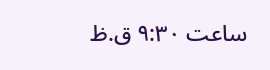ساعت ۹:۳۰ ق.ظ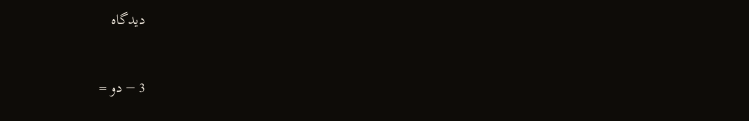دیدگاه


3 − دو =